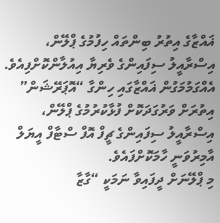ޣައްޒާގެ އިތުރު ބިންތައް ހިފުމުގެ ޕްލޭން، އިސްރާއީލު ސިފައިންގެ ވެރިޔާ އިއުލާންކޮށްފިއެވެ.
އެއްގަމުމަގުން ޣައްޒާގައި ހިންގާ “އޮޕަރޭޝަން” އިތުރަށް ވަރުގަދަކޮށް ފުޅާކުރުމުގެ ޕްލޭން، އިސްރާއީލު ސިފައިންގެ ޗީފް އޮފް ސްޓާފް އީޔަލް އާމިރުވަނީ ހާމަކޮށްފައެވެ.
މި ޕްލޭނަށް ދީފައިވާ ނަމަކީ “ގާޒާ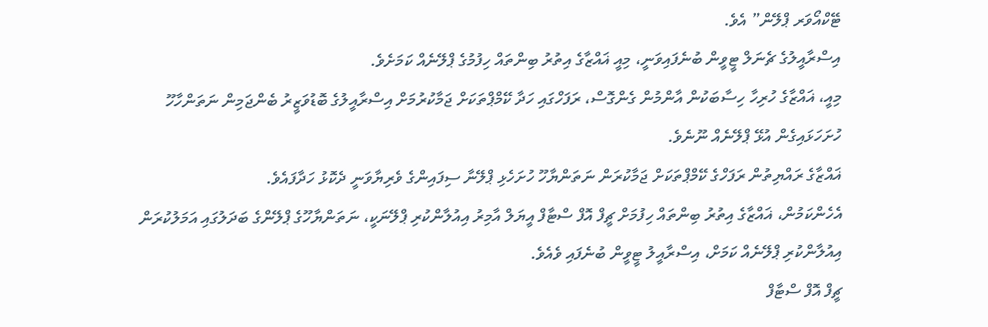ޓޭކްއޯވަރ ޕްލޭން” އެވެ.
އިސްރާއީލުގެ ޗެނަލް ޓީވީން ބުނެފައިވަނީ، މިއީ ޣައްޒާގެ އިތުރު ބިންތައް ހިފުމުގެ ޕްލޭނެއް ކަމަށެވެ.
މިއީ، ޣައްޒާގެ ހުރިހާ ހިސާބަކުން އާންމުން ގެންގޮސް، ރަފަހްގައި ހަދާ ކޭމްޕްތަކަށް ޖަމާކުރުމަށް އިސްރާއީލުގެ ބޮޑުވަޒީރު ބެންޖަމިން ނަތަންހާހޫ ހުށަހަޅައިގެން އުޅޭ ޕްލޭނެއް ނޫނެވެ.
ޣައްޒާގެ ރައްޔިތުން ރަފަހްގެ ކޭމްޕްތަކަށް ޖަމާކުރަން ނަތަންޔާހޫ ހުށަހެޅި ޕްލޭނާ ސިފައިންގެ ވެރިޔާވަނީ ދެކޮޅު ހަދާފައެވެ.
އެހެންކަމުން، ޣައްޒާގެ އިތުރު ބިންތައް ހިފުމަށް ޗީފް އޮފް ސްޓާފް އީޔަލް އާމިރު އިއުލާންކުރި ޕްލޭނަކީ، ނަތަންޔާހޫގެ ޕްލޭންގެ ބަދަލުގައި އަމަލުކުރަން އިއުލާންކުރި ޕްލޭނެއް ކަމަށް، އިސްރާއީލު ޓީވީން ބުނެފައި ވެއެވެ.
ޗީފް އޮފް ސްޓާފް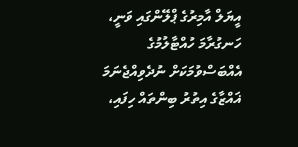އީޔަލް އާމިރުގެ ޕްލޭންގައި ވަނީ، ހަނގުރާމަ ހުއްޓާލުމުގެ އެއްބަސްވުމަކަށް ނުދެވިއްޖެނަމަ ޣައްޒާގެ އިތުރު ބިންތައް ހިފައި،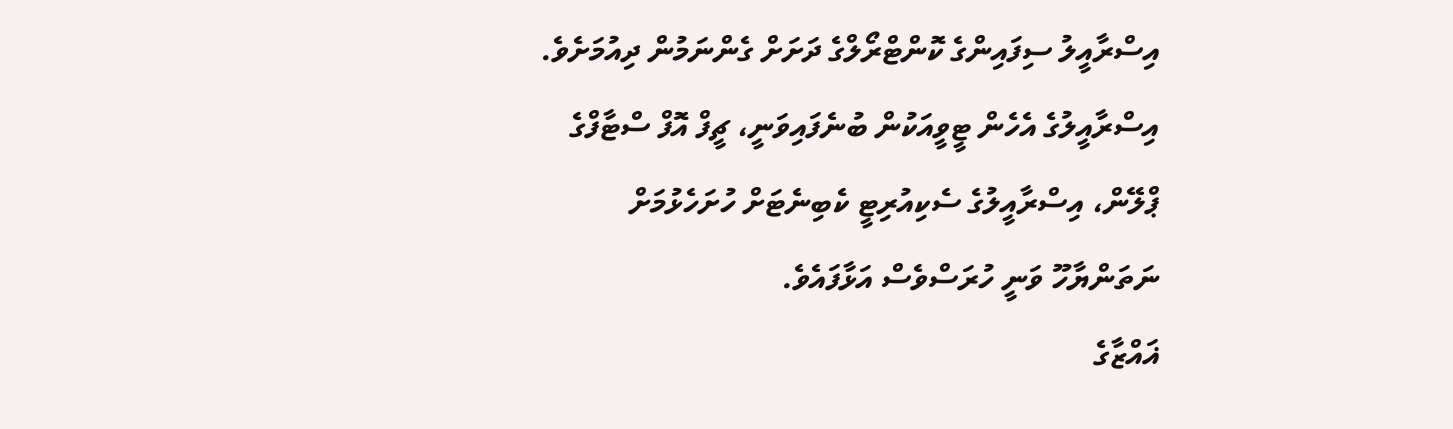އިސްރާއީލު ސިފައިންގެ ކޮންޓްރޯލްގެ ދަށަށް ގެންނަމުން ދިއުމަށެވެ.
އިސްރާއީލުގެ އެހެން ޓީވީއަކުން ބުނެފައިވަނީ، ޗީފް އޮފް ސްޓާފްގެ ޕްލޭން، އިސްރާއީލުގެ ސެކިއުރިޓީ ކެބިނެޓަށް ހުށަހެޅުމަށް ނަތަންޔާހޫ ވަނީ ހުރަސްވެސް އަޅާފައެވެ.
ޣައްޒާގެ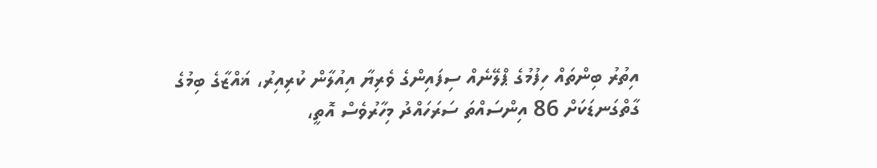އިތުރު ބިންތައް ހިފުމުގެ ޕްލޭނެއް ސިފައިންގެ ވެރިޔާ އިއުލާން ކުރިއިރު، ޣައްޒާގެ ބިމުގެ ގާތްގަނޑަކަށް 86 އިންސައްތަ ސަރަހައްދު މިހާރުވެސް އޮތީ،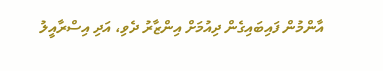އާންމުން ފައިބައިގެން ދިއުމަށް އިންޒާރު ދެވި، އަދި އިސްރާއީލު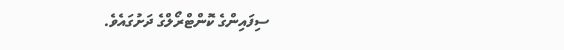ސިފައިންގެ ކޮންޓްރޯލްގެ ދަށުގައެވެ.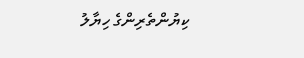ކިޔުންތެރިންގެ ހިޔާލު